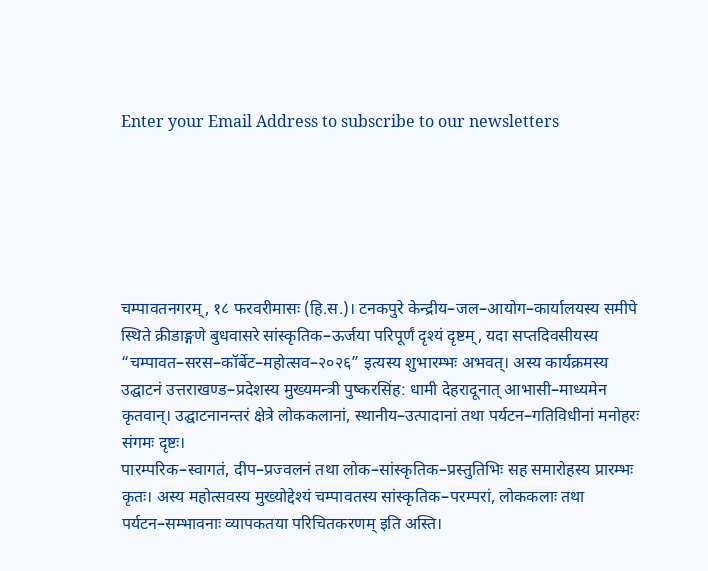Enter your Email Address to subscribe to our newsletters






चम्पावतनगरम्, १८ फरवरीमासः (हि.स.)। टनकपुरे केन्द्रीय–जल–आयोग–कार्यालयस्य समीपे स्थिते क्रीडाङ्गणे बुधवासरे सांस्कृतिक–ऊर्जया परिपूर्णं दृश्यं दृष्टम्, यदा सप्तदिवसीयस्य “चम्पावत–सरस–कॉर्बेट–महोत्सव–२०२६” इत्यस्य शुभारम्भः अभवत्। अस्य कार्यक्रमस्य उद्घाटनं उत्तराखण्ड–प्रदेशस्य मुख्यमन्त्री पुष्करसिंह: धामी देहरादूनात् आभासी–माध्यमेन कृतवान्। उद्घाटनानन्तरं क्षेत्रे लोककलानां, स्थानीय–उत्पादानां तथा पर्यटन–गतिविधीनां मनोहरः संगमः दृष्टः।
पारम्परिक–स्वागतं, दीप–प्रज्वलनं तथा लोक–सांस्कृतिक–प्रस्तुतिभिः सह समारोहस्य प्रारम्भः कृतः। अस्य महोत्सवस्य मुख्योद्देश्यं चम्पावतस्य सांस्कृतिक–परम्परां, लोककलाः तथा पर्यटन–सम्भावनाः व्यापकतया परिचितकरणम् इति अस्ति।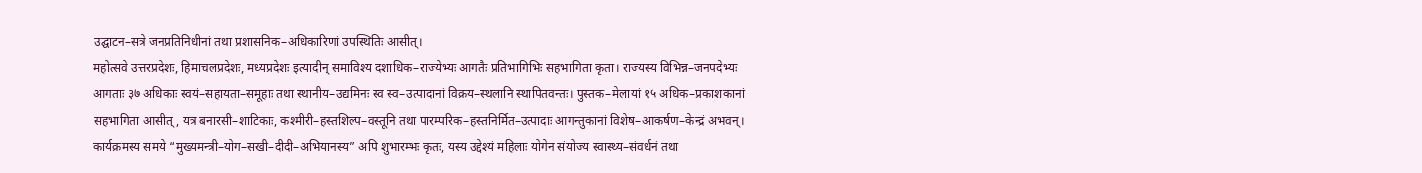उद्घाटन–सत्रे जनप्रतिनिधीनां तथा प्रशासनिक–अधिकारिणां उपस्थितिः आसीत्।
महोत्सवे उत्तरप्रदेशः, हिमाचलप्रदेशः, मध्यप्रदेशः इत्यादीन् समाविश्य दशाधिक–राज्येभ्यः आगतैः प्रतिभागिभिः सहभागिता कृता। राज्यस्य विभिन्न–जनपदेभ्यः आगताः ३७ अधिकाः स्वयं–सहायता–समूहाः तथा स्थानीय–उद्यमिनः स्व स्व–उत्पादानां विक्रय–स्थलानि स्थापितवन्तः। पुस्तक–मेलायां १५ अधिक–प्रकाशकानां सहभागिता आसीत्, यत्र बनारसी–शाटिकाः, कश्मीरी–हस्तशिल्प–वस्तूनि तथा पारम्परिक–हस्तनिर्मित–उत्पादाः आगन्तुकानां विशेष–आकर्षण–केन्द्रं अभवन्।
कार्यक्रमस्य समये “मुख्यमन्त्री–योग–सखी–दीदी–अभियानस्य” अपि शुभारम्भः कृतः, यस्य उद्देश्यं महिलाः योगेन संयोज्य स्वास्थ्य–संवर्धनं तथा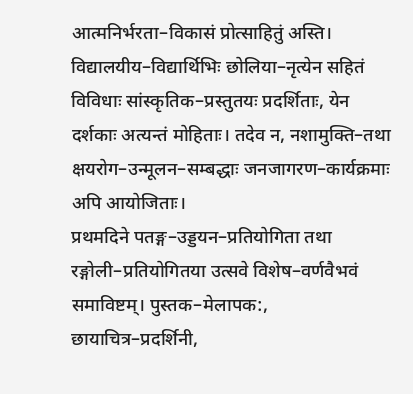आत्मनिर्भरता–विकासं प्रोत्साहितुं अस्ति। विद्यालयीय–विद्यार्थिभिः छोलिया–नृत्येन सहितं विविधाः सांस्कृतिक–प्रस्तुतयः प्रदर्शिताः, येन दर्शकाः अत्यन्तं मोहिताः। तदेव न, नशामुक्ति–तथा क्षयरोग–उन्मूलन–सम्बद्धाः जनजागरण–कार्यक्रमाः अपि आयोजिताः।
प्रथमदिने पतङ्ग–उड्डयन–प्रतियोगिता तथा रङ्गोली–प्रतियोगितया उत्सवे विशेष–वर्णवैभवं समाविष्टम्। पुस्तक–मेलापक:, छायाचित्र–प्रदर्शिनी,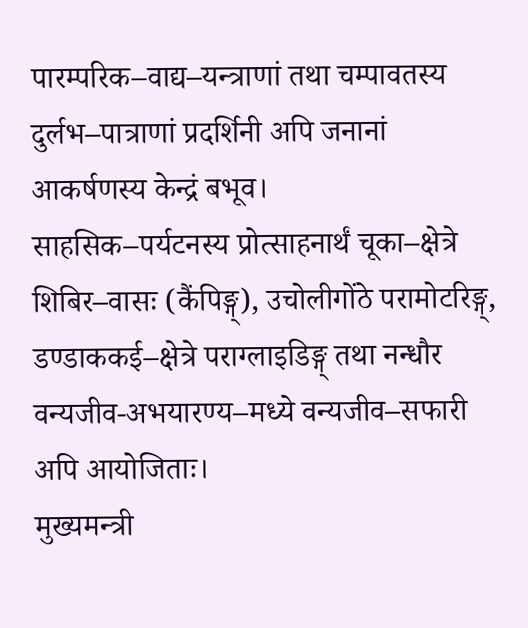पारम्परिक–वाद्य–यन्त्राणां तथा चम्पावतस्य दुर्लभ–पात्राणां प्रदर्शिनी अपि जनानां आकर्षणस्य केन्द्रं बभूव।
साहसिक–पर्यटनस्य प्रोत्साहनार्थं चूका–क्षेत्रे शिबिर–वासः (कैंपिङ्ग्), उचोलीगोंठे परामोटरिङ्ग्, डण्डाककई–क्षेत्रे पराग्लाइडिङ्ग् तथा नन्धौर वन्यजीव-अभयारण्य–मध्ये वन्यजीव–सफारी अपि आयोजिताः।
मुख्यमन्त्री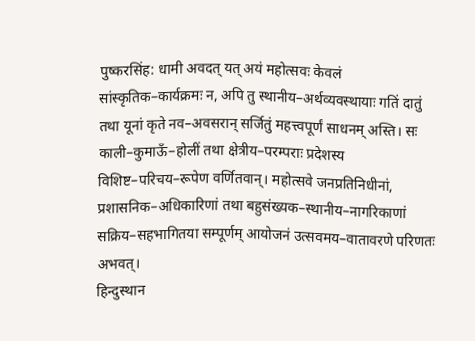पुष्करसिंह: धामी अवदत् यत् अयं महोत्सवः केवलं सांस्कृतिक–कार्यक्रमः न, अपि तु स्थानीय–अर्थव्यवस्थायाः गतिं दातुं तथा यूनां कृते नव–अवसरान् सर्जितुं महत्त्वपूर्णं साधनम् अस्ति। सः काली–कुमाऊँ–होलीं तथा क्षेत्रीय–परम्पराः प्रदेशस्य विशिष्ट–परिचय–रूपेण वर्णितवान्। महोत्सवे जनप्रतिनिधीनां, प्रशासनिक–अधिकारिणां तथा बहुसंख्यक–स्थानीय–नागरिकाणां सक्रिय–सहभागितया सम्पूर्णम् आयोजनं उत्सवमय–वातावरणे परिणतः अभवत्।
हिन्दुस्थान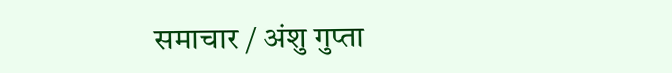समाचार / अंशु गुप्ता